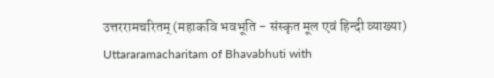उत्तररामचरितम् (महाकवि भवभूति - संस्कृत मूल एवं हिन्दी व्याख्या)
Uttararamacharitam of Bhavabhuti with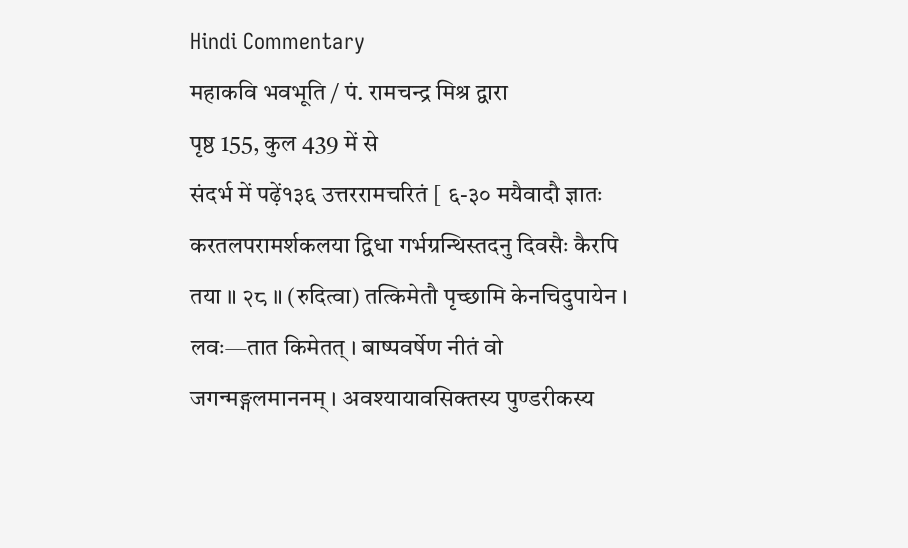Hindi Commentary
महाकवि भवभूति / पं. रामचन्द्र मिश्र द्वारा
पृष्ठ 155, कुल 439 में से
संदर्भ में पढ़ें१३६ उत्तररामचरितं [ ६-३० मयैवादौ ज्ञातः करतलपरामर्शकलया द्विधा गर्भग्रन्थिस्तदनु दिवसैः कैरपि तया ॥ २८ ॥ (रुदित्वा) तत्किमेतौ पृच्छामि केनचिदुपायेन । लवः—तात किमेतत् । बाष्पवर्षेण नीतं वो जगन्मङ्गलमाननम् । अवश्यायावसिक्तस्य पुण्डरीकस्य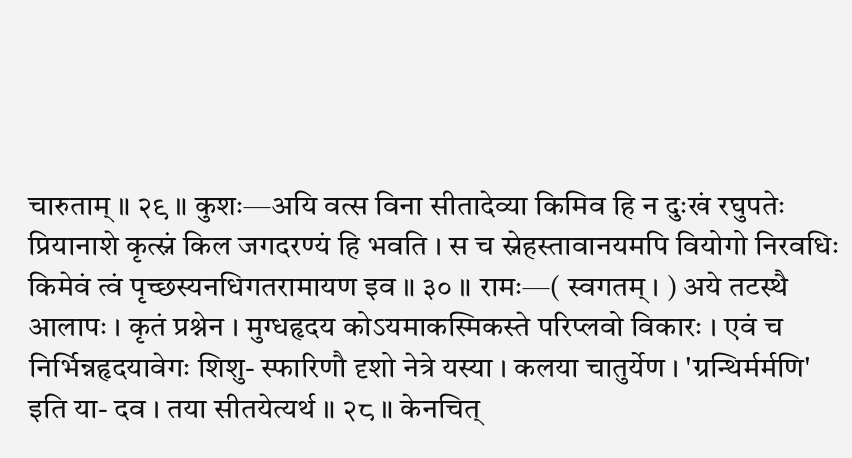चारुताम् ॥ २९ ॥ कुशः—अयि वत्स विना सीतादेव्या किमिव हि न दुःखं रघुपतेः प्रियानाशे कृत्स्नं किल जगदरण्यं हि भवति । स च स्नेहस्तावानयमपि वियोगो निरवधिः किमेवं त्वं पृच्छस्यनधिगतरामायण इव ॥ ३० ॥ रामः—( स्वगतम् । ) अये तटस्थै आलापः । कृतं प्रश्नेन । मुग्धहृदय कोऽयमाकस्मिकस्ते परिप्लवो विकारः । एवं च निर्भिन्नहृदयावेगः शिशु- स्फारिणौ दृशो नेत्रे यस्या । कलया चातुर्येण । 'ग्रन्थिर्मर्मणि' इति या- दव । तया सीतयेत्यर्थ ॥ २८ ॥ केनचित्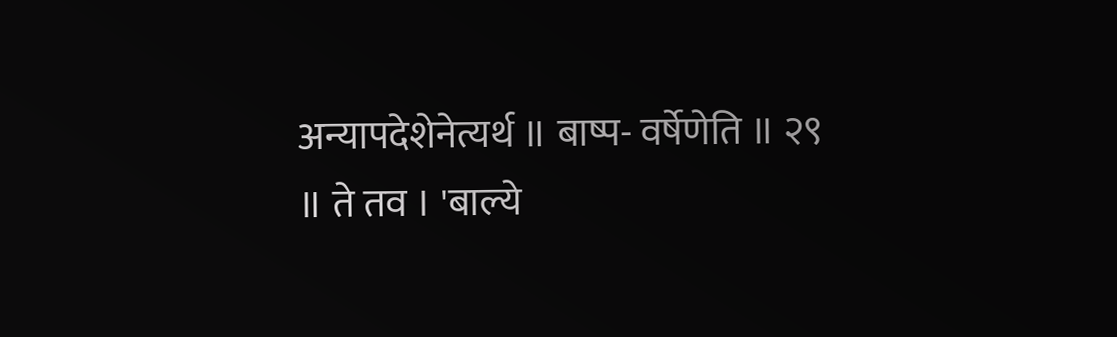अन्यापदेशेनेत्यर्थ ॥ बाष्प- वर्षेणेति ॥ २९ ॥ ते तव । 'बाल्ये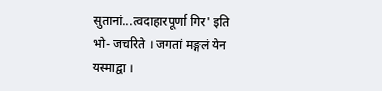सुतानां...त्वदाहारपूर्णा गिर' इति भो- जचरिते । जगतां मङ्गलं येन यस्माद्वा ।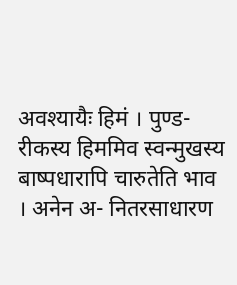अवश्यायैः हिमं । पुण्ड- रीकस्य हिममिव स्वन्मुखस्य बाष्पधारापि चारुतेति भाव । अनेन अ- नितरसाधारण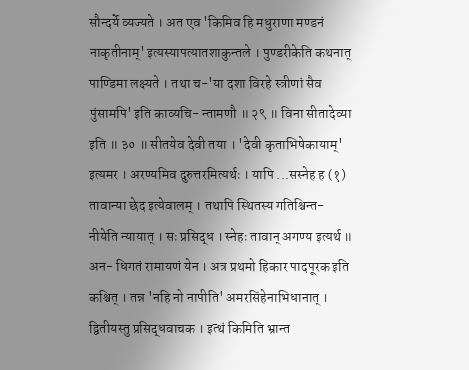सौन्दर्ये व्यज्यते । अत एव 'किमिव हि मधुराणा मण्डनं नाकृतीनाम्' इत्यस्यापत्यातशाकुन्तले । पुण्डरीकेति कथनात् पाण्डिमा लक्ष्यते । तथा च-'या दशा विरहे स्त्रीणां सैव पुंसामपि' इति काव्यचि- न्तामणौ ॥ २९ ॥ विना सीतादेव्या इति ॥ ३० ॥ सीतयेव देवी तया । 'देवी कृताभिषेकायाम्' इत्यमर । अरण्यमिव दुरुत्तरमित्यर्थः । यापि ...सस्नेह ह (१) तावान्या छेद इत्येवालम् । तथापि स्थितस्य गतिश्चिन्त- नीयेति न्यायात् । सः प्रसिद्ध । स्नेहः तावान् अगण्य इत्यर्थ ॥ अन- धिगतं रामायणं येन । अत्र प्रथमो हिकार पादपूरक इति कश्चित् । तन्न 'नहि नो नापीति' अमरसिंहेनाभिधानात् । द्वितीयस्तु प्रसिद्धवाचक । इत्थं किमिति भ्रान्त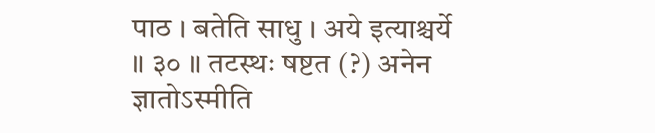पाठ । बतेति साधु । अये इत्याश्चर्ये ॥ ३० ॥ तटस्थः षष्टत (?) अनेन ज्ञातोऽस्मीति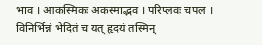भाव । आकस्मिकः अकस्माद्भव । परिप्लवः चपल । विनिर्भिन्नं भेदितं च यत् हृदयं तस्मिन्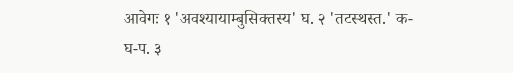आवेगः १ 'अवश्यायाम्बुसिक्तस्य' घ. २ 'तटस्थस्त.' क-घ-प. ३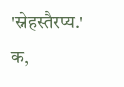'स्नेहस्तैरप्य.' क,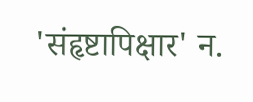'संहृष्टापिक्षार' न.